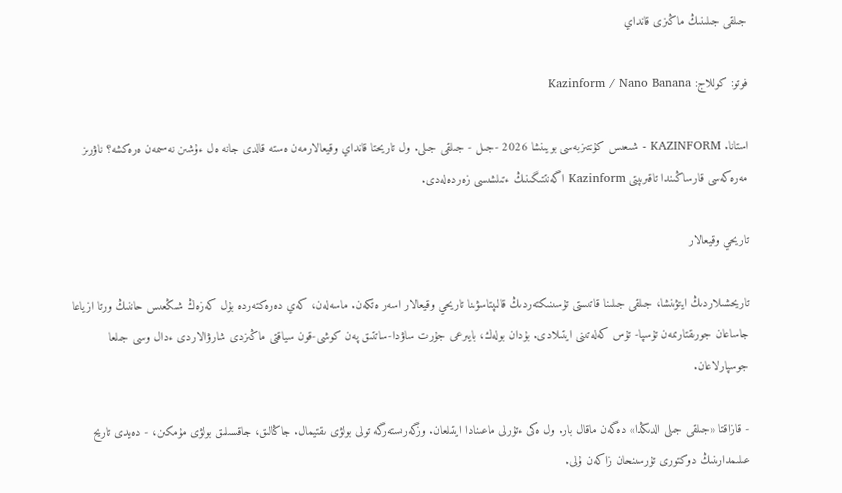جىلقى جىلىنىڭ ماڭىزى قانداي

فوتو: كوللاج: Kazinform / Nano Banana

استانا. KAZINFORM - شىعىس كۇنتىزبەسى بويىنشا 2026 -جىل - جىلقى جىلى. ول تاريحتا قانداي وقيعالارمەن ەستە قالدى جانە ەل ءۇشىن نەسىمەن ەرەكشە؟ ناۋرىز مەرەكەسى قارساڭىندا تاقىرىپتى Kazinform اگەنتتىگىنىڭ ءتىلشىسى زەردەلەدى.

تاريحي وقيعالار

تاريحشىلاردىڭ ايتۋىنشا، جىلقى جىلىنا قاتىستى تۇسىنىكتەردىڭ قالىپتاسۋىنا تاريحي وقيعالار اسەر ەتكەن. ماسەلەن، كەي دەرەكتەردە بۇل كەزەڭ شىڭعىس حاننىڭ ورتا ازياعا جاساعان جورىقتارىمەن تۇسپا- تۇس كەلەتىنى ايتىلادى. بۇدان بولەك، بايىرعى جۇرت ساۋدا-ساتتىق پەن كوشى-قون سياقتى ماڭىزدى شارۋالاردى ءدال وسى جىلعا جوسپارلاعان.

- قازاقتا «جىلقى جىلى الدىڭدا» دەگەن ماقال بار. ول ەكى ءتۇرلى ماعىنادا ايتىلعان. وزگەرىستەرگە تولى بولۋى ىقتيمال. جاڭالىق، جاقسىلىق بولۋى مۇمكىن، - دەيدى تاريح عىلىمدارىنىڭ دوكتورى تۇرسىنحان زاكەن ۇلى.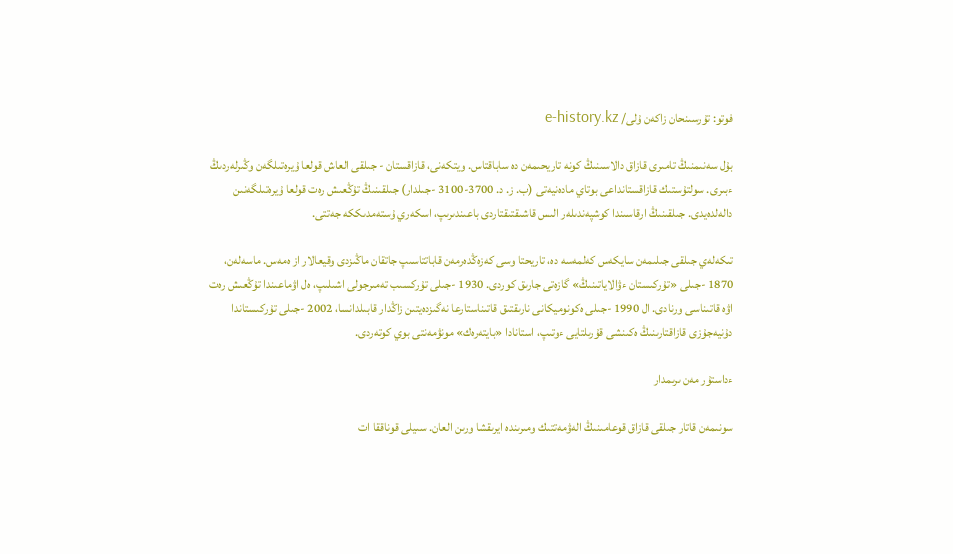فوتو: تۇرسىنحان زاكەن ۇلى/ e-history.kz

بۇل سەنىمنىڭ تامىرى قازاق دالاسىنىڭ كونە تاريحىمەن دە ساباقتاس. ويتكەنى، قازاقستان - جىلقى العاش قولعا ۇيرەتىلگەن وڭىرلەردىڭ ءبىرى. سولتۇستىك قازاقستانداعى بوتاي مادەنيەتى (ب. ز. د. 3700-3100 -جىلدار) جىلقىنىڭ تۇڭعىش رەت قولعا ۇيرەتىلگەنىن دالەلدەيدى. جىلقىنىڭ ارقاسىندا كوشپەندىلەر الىس قاشىقتىقتاردى باعىندىرىپ، اسكەري ۇستەمدىككە جەتتى.

تىكەلەي جىلقى جىلىمەن سايكەس كەلمەسە دە، تاريحتا وسى كەزەڭدەرمەن قاباتتاسىپ جاتقان ماڭىزدى وقيعالار از ەمەس. ماسەلەن، 1870 -جىلى «تۇركىستان ءۋالاياتىنىڭ» گازەتى جارىق كوردى. 1930 -جىلى تۇركسىب تەمىرجولى اشىلىپ، ەل اۋماعىندا تۇڭعىش رەت اۋە قاتىناسى ورنادى. ال 1990 -جىلى ەكونوميكانى نارىقتىق قاتىناستارعا نەگىزدەيتىن زاڭدار قابىلدانسا، 2002 -جىلى تۇركىستاندا دۇنيەجۇزى قازاقتارىنىڭ ەكىنشى قۇرىلتايى ءوتىپ، استانادا «بايتەرەك» مونۋمەنتى بوي كوتەردى.

ءداستۇر مەن ىرىمدار

سونىمەن قاتار جىلقى قازاق قوعامىنىڭ الەۋمەتتىك ومىرىندە ايرىقشا ورىن العان. سىيلى قوناققا ات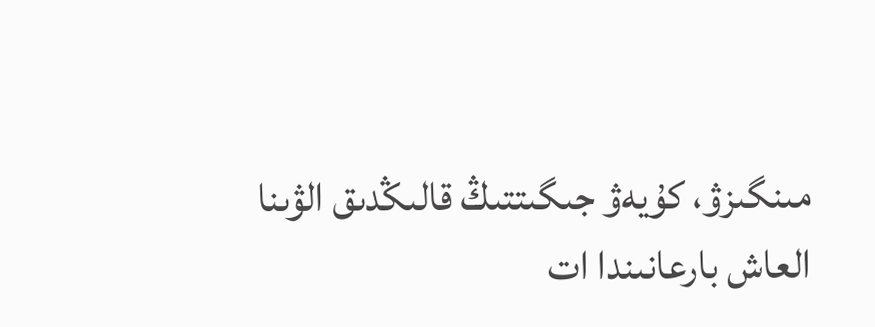مىنگىزۋ، كۇيەۋ جىگىتتىڭ قالىڭدىق الۋىنا العاش بارعانىندا ات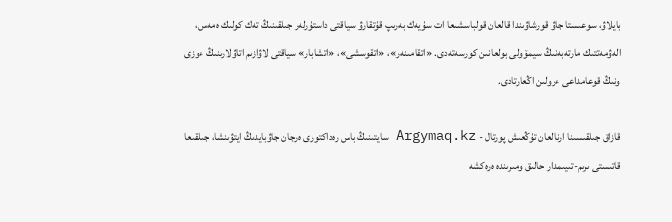بايلاۋ، سوعىستا جاۋ قورشاۋىندا قالعان قولباسشىعا ات سۇيەك بەرىپ قۇتقارۋ سياقتى داستۇرلەر جىلقىنىڭ تەك كولىك ەمەس، الەۋمەتتىك مارتەبەنىڭ سيمۆولى بولعانىن كورسەتەدى. «اتقامىنەر»، «اتقوسشى»، «اتشابار» سياقتى لاۋازىم اتاۋلارىنىڭ ءوزى ونىڭ قوعامداعى ءرولىن اڭعارتادى.

قازاق جىلقىسىنا ارنالعان تۇڭعىش پورتال - Argymaq.kz سايتىنىڭ باس رەداكتورى ەرجان جاۋبايدىڭ ايتۋىنشا، جىلقىعا قاتىستى ىرىم-تىيىمدار حالىق ومىرىندە ەرەكشە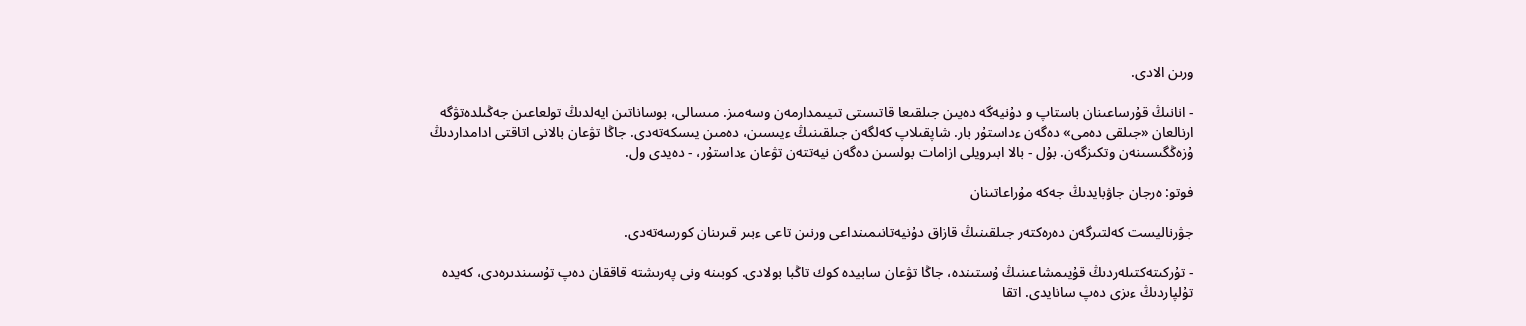ورىن الادى.

- انانىڭ قۇرساعىنان باستاپ و دۇنيەگە دەيىن جىلقىعا قاتىستى تىيىمدارمەن وسەمىز. مىسالى، بوساناتىن ايەلدىڭ تولعاعىن جەڭىلدەتۋگە ارنالعان «جىلقى دەمى» دەگەن ءداستۇر بار. شاپقىلاپ كەلگەن جىلقىنىڭ ءيىسىن، دەمىن يىسكەتەدى. جاڭا تۋعان بالانى اتاقتى ادامداردىڭ ۇزەڭگىسىنەن وتكىزگەن. بۇل - بالا ابىرويلى ازامات بولسىن دەگەن نيەتتەن تۋعان ءداستۇر، - دەيدى ول.

فوتو: ەرجان جاۋبايدىڭ جەكە مۇراعاتىنان

جۋرناليست كەلتىرگەن دەرەكتەر جىلقىنىڭ قازاق دۇنيەتانىمىنداعى ورنىن تاعى ءبىر قىرىنان كورسەتەدى.

- تۇركىتەكتىلەردىڭ قۇيىمشاعىنىڭ ۇستىندە، جاڭا تۋعان سابيدە كوك تاڭبا بولادى. كوبىنە ونى پەرىشتە قاققان دەپ تۇسىندىرەدى، كەيدە تۇلپاردىڭ ءىزى دەپ سانايدى. اتقا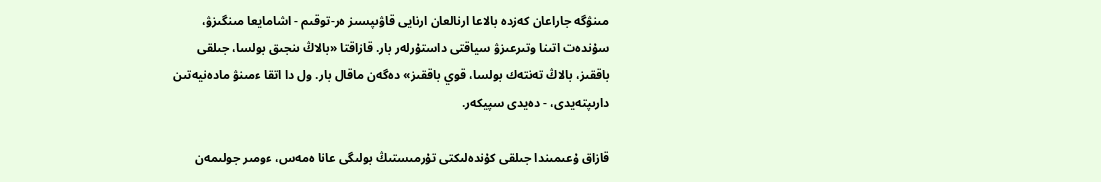مىنۋگە جاراعان كەزدە بالاعا ارنالعان ارنايى قاۋىپسىز ەر-توقىم - اشامايعا مىنگىزۋ، سۇندەت اتىنا وتىرعىزۋ سياقتى داستۇرلەر بار. قازاقتا «بالاڭ ىنجىق بولسا، جىلقى باققىز، بالاڭ تەنتەك بولسا، قوي باققىز» دەگەن ماقال بار. ول دا اتقا ءمىنۋ مادەنيەتىن دارىپتەيدى، - دەيدى سپيكەر.

قازاق ۇعىمىندا جىلقى كۇندەلىكتى تۇرمىستىڭ بولىگى عانا ەمەس، ءومىر جولىمەن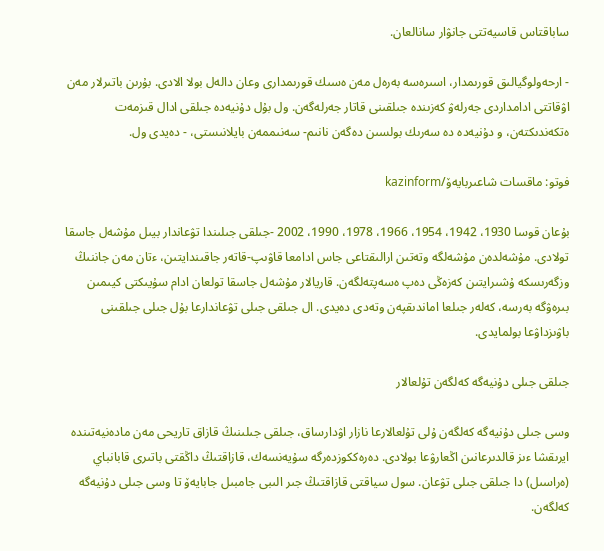ساباقتاس قاسيەتتى جانۋار سانالعان.

- ارحەولوگيالىق قورىمدار، اسىرەسە بەرەل مەن ەسىك قورىمدارى وعان دالەل بولا الادى. بۇرىن باتىرلار مەن اۋقاتتى ادامداردى جەرلەۋ كەزىندە جىلقىنى قاتار جەرلەگەن. ول بۇل دۇنيەدە جىلقى ادال قىزمەت ەتكەندىكتەن، و دۇنيەدە دە سەرىك بولسىن دەگەن نانىم- سەنىممەن بايلانىستى، - دەيدى ول.

فوتو: ماقسات شاعىربايەۆ/kazinform

بۇعان قوسا 1930، 1942، 1954، 1966، 1978، 1990، 2002 -جىلقى جىلىندا تۋعاندار بيىل مۇشەل جاسقا تولادى. مۇشەلدەن مۇشەلگە وتەتىن ارالىقتاعى جاس ادامعا قاۋىپ-قاتەر جاقىندايتىن، ءتان مەن جاننىڭ وزگەرىسكە ۇشىرايتىن كەزەڭى دەپ ەسەپتەلگەن. قاريالار مۇشەل جاسقا تولعان ادام سۇيىكتى كيىمىن بىرەۋگە بەرسە، كەلەر جىلعا اماندىقپەن وتەدى دەيدى. ال جىلقى جىلى تۋعاندارعا بۇل جىلى جىلقىنى باۋىزداۋعا بولمايدى.

جىلقى جىلى دۇنيەگە كەلگەن تۇلعالار

وسى جىلى دۇنيەگە كەلگەن ۇلى تۇلعالارعا نازار اۋدارساق، جىلقى جىلىنىڭ قازاق تاريحى مەن مادەنيەتىندە ايرىقشا ءىز قالدىرعانىن اڭعارۋعا بولادى. دەرەككوزدەرگە سۇيەنسەك، قازاقتىڭ داڭقتى باتىرى قابانباي (ەراسىل) دا جىلقى جىلى تۋعان. سول سياقتى قازاقتىڭ جىر الىبى جامبىل جابايەۆ تا وسى جىلى دۇنيەگە كەلگەن.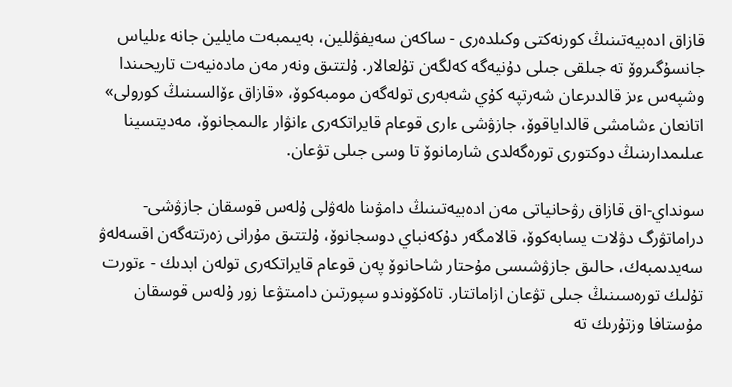قازاق ادەبيەتىنىڭ كورنەكتى وكىلدەرى - ساكەن سەيفۋللين، بەيىمبەت مايلين جانە ءىلياس جانسۇگىروۆ تە جىلقى جىلى دۇنيەگە كەلگەن تۇلعالار. ۇلتتىق ونەر مەن مادەنيەت تاريحىندا وشپەس ءىز قالدىرعان شەرتپە كۇي شەبەرى تولەگەن مومبەكوۆ، «قازاق ءۆالسىنىڭ كورولى» اتانعان ءشامشى قالداياقوۆ، جازۋشى ءارى قوعام قايراتكەرى ءانۋار ءالىمجانوۆ، مەديتسينا عىلىمدارىنىڭ دوكتورى تورەگەلدى شارمانوۆ تا وسى جىلى تۋعان.

سونداي-اق قازاق رۋحانياتى مەن ادەبيەتىنىڭ دامۋىنا ەلەۋلى ۇلەس قوسقان جازۋشى-دراماتۋرگ دۋلات يسابەكوۆ، قالامگەر دۇكەنباي دوسجانوۆ، ۇلتتىق مۇرانى زەرتتەگەن اقسەلەۋ سەيدىمبەك، حالىق جازۋشىسى مۇحتار شاحانوۆ پەن قوعام قايراتكەرى تولەن ابدىك - ءتورت تۇلىك تورەسىنىڭ جىلى تۋعان ازاماتتار. تاەكۆوندو سپورتىن دامىتۋعا زور ۇلەس قوسقان مۇستافا وزتۇرىك تە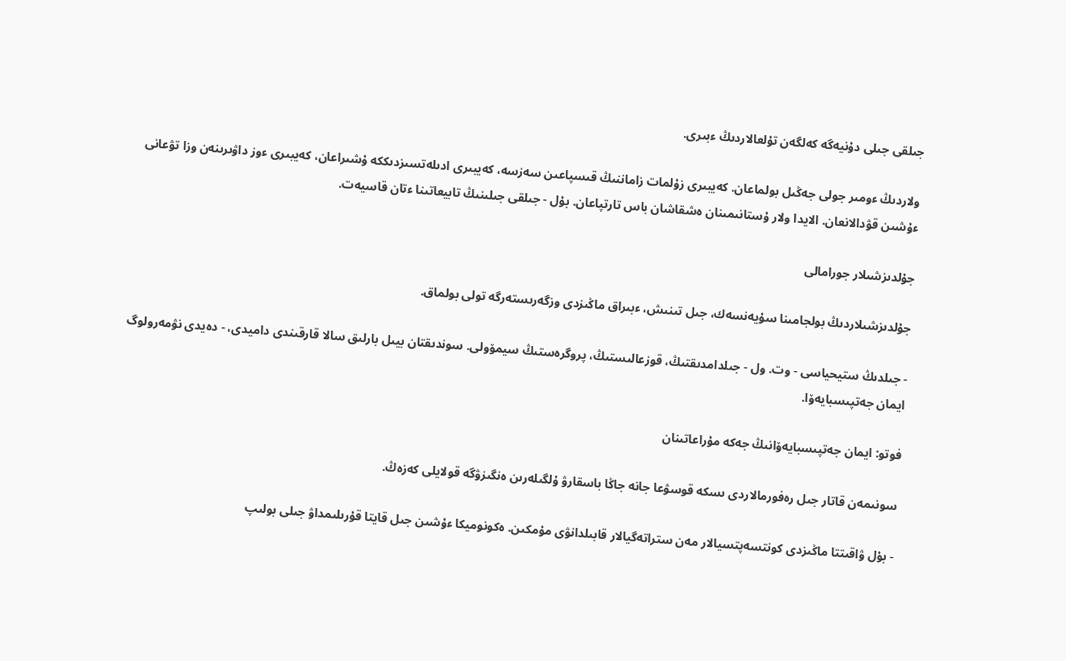جىلقى جىلى دۇنيەگە كەلگەن تۇلعالاردىڭ ءبىرى.

ولاردىڭ ءومىر جولى جەڭىل بولماعان. كەيبىرى زۇلمات زاماننىڭ قىسپاعىن سەزسە، كەيبىرى ادىلەتسىزدىككە ۇشىراعان، كەيبىرى ءوز داۋىرىنەن وزا تۋعانى ءۇشىن قۋدالانعان. الايدا ولار ۇستانىمىنان ەشقاشان باس تارتپاعان. بۇل - جىلقى جىلىنىڭ تابيعاتىنا ءتان قاسيەت.

جۇلدىزشىلار جورامالى

جۇلدىزشىلاردىڭ بولجامىنا سۇيەنسەك، جىل تىنىش، ءبىراق ماڭىزدى وزگەرىستەرگە تولى بولماق.

- جىلدىڭ ستيحياسى - وت. ول - جىلدامدىقتىڭ، قوزعالىستىڭ، پروگرەستىڭ سيمۆولى. سوندىقتان بيىل بارلىق سالا قارقىندى داميدى، - دەيدى نۋمەرولوگ ايمان جەتپىسبايەۆا.

فوتو: ايمان جەتپىسبايەۆانىڭ جەكە مۇراعاتىنان

سونىمەن قاتار جىل رەفورمالاردى ىسكە قوسۋعا جانە جاڭا باسقارۋ ۇلگىلەرىن ەنگىزۋگە قولايلى كەزەڭ.

- بۇل ۋاقىتتا ماڭىزدى كونتسەپتسيالار مەن ستراتەگيالار قابىلدانۋى مۇمكىن. ەكونوميكا ءۇشىن جىل قايتا قۇرىلىمداۋ جىلى بولىپ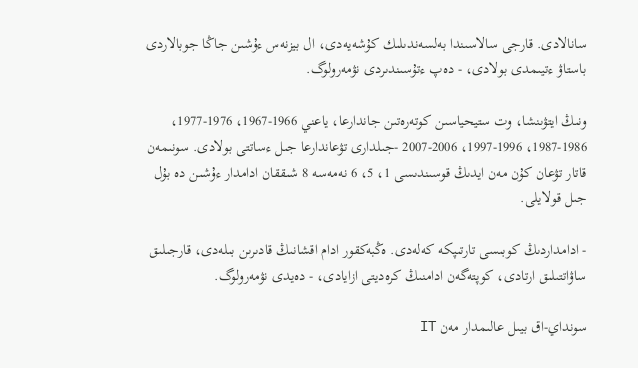سانالادى. قارجى سالاسىندا بەلسەندىلىك كۇشەيەدى، ال بيزنەس ءۇشىن جاڭا جوبالاردى باستاۋ ءتيىمدى بولادى، - دەپ ءتۇسىندىردى نۋمەرولوگ.

ونىڭ ايتۋىنشا، وت ستيحياسىن كوتەرەتىن جاندارعا، ياعني 1966-1967، 1976-1977، 1986-1987، 1996-1997، 2006-2007 -جىلدارى تۋعاندارعا جىل ءساتتى بولادى. سونىمەن قاتار تۋعان كۇن مەن ايدىڭ قوسىندىسى 1، 5، 6 نەمەسە 8 شىققان ادامدار ءۇشىن دە بۇل جىل قولايلى.

- ادامداردىڭ كوبىسى تارتىپكە كەلەدى. ەڭبەكقور ادام اقشانىڭ قادىرىن بىلەدى، قارجىلىق ساۋاتتىلىق ارتادى، كوپتەگەن ادامنىڭ كرەديتى ازايادى، - دەيدى نۋمەرولوگ.

سونداي-اق بيىل عالىمدار مەن IT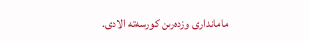ماماندارى وزدەرىن كورسەتە الادى.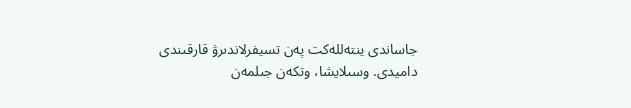جاساندى ينتەللەكت پەن تسيفرلاندىرۋ قارقىندى داميدى. وسىلايشا، وتكەن جىلمەن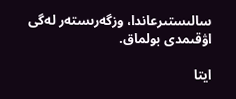سالىستىرعاندا، وزگەرىستەر لەگى اۋقىمدى بولماق.

ايتا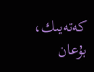كەتەيىك، بۇعان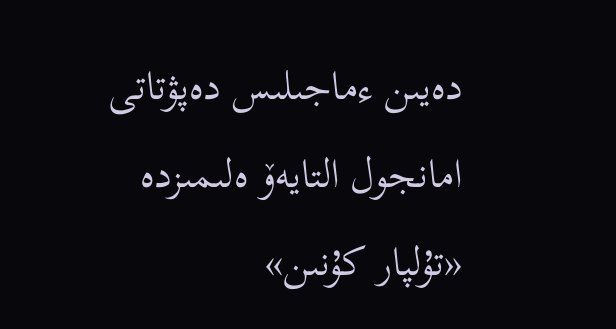دەيىن ءماجىلىس دەپۋتاتى امانجول التايەۆ ەلىمىزدە «تۇلپار كۇنىن»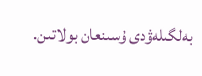بەلگىلەۋدى ۇسىنعان بولاتىن.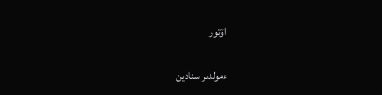اۆتور

ءمولدىر سنادين